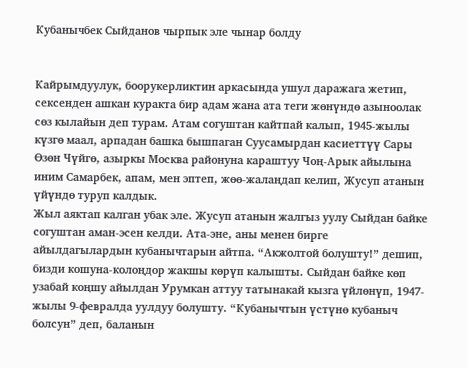Кубанычбек Сыйданов чырпык эле чынар болду


Кайрымдуулук, боорукерликтин аркасында ушул даражага жетип, сексенден ашкан куракта бир адам жана ата теги жөнүндө азыноолак сөз кылайын деп турам. Атам согуштан кайтпай калып, 1945-жылы күзгө маал, арпадан башка бышпаган Суусамырдан касиеттүү Сары Өзөн Чүйгө, азыркы Москва районуна караштуу Чоң-Арык айылына иним Самарбек, апам, мен эптеп, жөө-жалаңдап келип, Жусуп атанын үйүндө туруп калдык.
Жыл аяктап калган убак эле. Жусуп атанын жалгыз уулу Сыйдан байке согуштан аман-эсен келди. Ата-эне, аны менен бирге айылдагылардын кубанычтарын айтпа. “Акжолтой болушту!” дешип, бизди кошуна-колоңдор жакшы көрүп калышты. Сыйдан байке көп узабай коңшу айылдан Урумкан аттуу татынакай кызга үйлөнүп, 1947-жылы 9-февралда уулдуу болушту. “Кубанычтын үстүнө кубаныч болсун” деп, баланын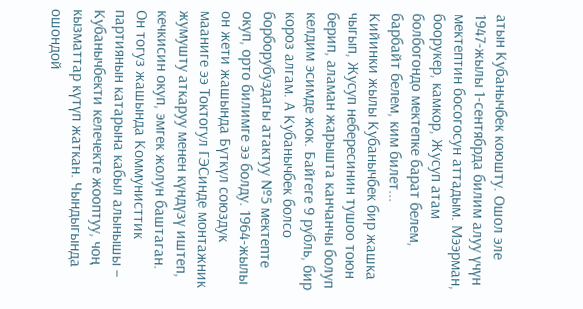атын Кубанычбек коюшту. Ошол эле 1947-жылы 1-сентябрда билим алуу үчүн мектептин босогосун аттадым. Мээрман, боорукер, камкор, Жусуп атам болбогондо мектепке барат белем, барбайт белем, ким билет...
Кийинки жылы Кубанычбек бир жашка чыгып, Жусуп небересинин тушоо тоюн берип, аламан жарышта канчанчы болуп келдим эсимде жок. Байгеге 9 рубль, бир короз алгам. А Кубанычбек болсо борборубуздагы атактуу №5 мектепте окуп, орто билимге ээ болду. 1964-жылы он жети жашында Бүткүл союздук мааниге ээ Токтогул ГЭСинде монтажник жумушту аткаруу менен күндүзү иштеп, кечкисин окуп, эмгек жолун баштаган.
Он тогуз жашында Коммунисттик партиянын катарына кабыл алынышы – Кубанычбекти келечекте жооптуу, чоң кызматтар күтүп жаткан. Чындыгында ошондой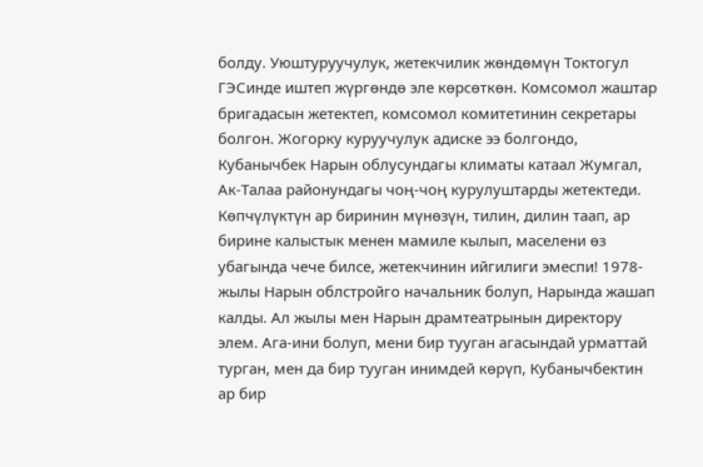болду. Уюштуруучулук, жетекчилик жөндөмүн Токтогул ГЭСинде иштеп жүргөндө эле көрсөткөн. Комсомол жаштар бригадасын жетектеп, комсомол комитетинин секретары болгон. Жогорку куруучулук адиске ээ болгондо, Кубанычбек Нарын облусундагы климаты катаал Жумгал, Ак-Талаа районундагы чоң-чоң курулуштарды жетектеди. Көпчүлүктүн ар биринин мүнөзүн, тилин, дилин таап, ар бирине калыстык менен мамиле кылып, маселени өз убагында чече билсе, жетекчинин ийгилиги эмеспи! 1978-жылы Нарын облстройго начальник болуп, Нарында жашап калды. Ал жылы мен Нарын драмтеатрынын директору элем. Ага-ини болуп, мени бир тууган агасындай урматтай турган, мен да бир тууган инимдей көрүп, Кубанычбектин ар бир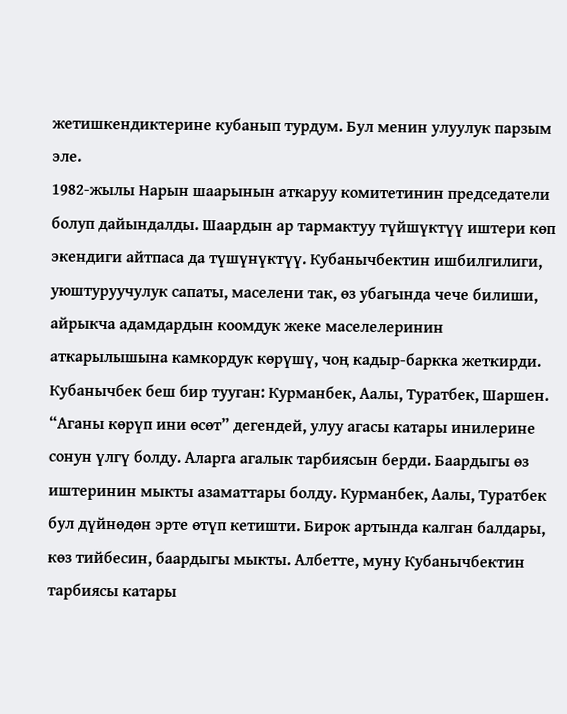жетишкендиктерине кубанып турдум. Бул менин улуулук парзым эле.
1982-жылы Нарын шаарынын аткаруу комитетинин председатели болуп дайындалды. Шаардын ар тармактуу түйшүктүү иштери көп экендиги айтпаса да түшүнүктүү. Кубанычбектин ишбилгилиги, уюштуруучулук сапаты, маселени так, өз убагында чече билиши, айрыкча адамдардын коомдук жеке маселелеринин аткарылышына камкордук көрүшү, чоң кадыр-баркка жеткирди.
Кубанычбек беш бир тууган: Курманбек, Аалы, Туратбек, Шаршен. “Аганы көрүп ини өсөт” дегендей, улуу агасы катары инилерине сонун үлгү болду. Аларга агалык тарбиясын берди. Баардыгы өз иштеринин мыкты азаматтары болду. Курманбек, Аалы, Туратбек бул дүйнөдөн эрте өтүп кетишти. Бирок артында калган балдары, көз тийбесин, баардыгы мыкты. Албетте, муну Кубанычбектин тарбиясы катары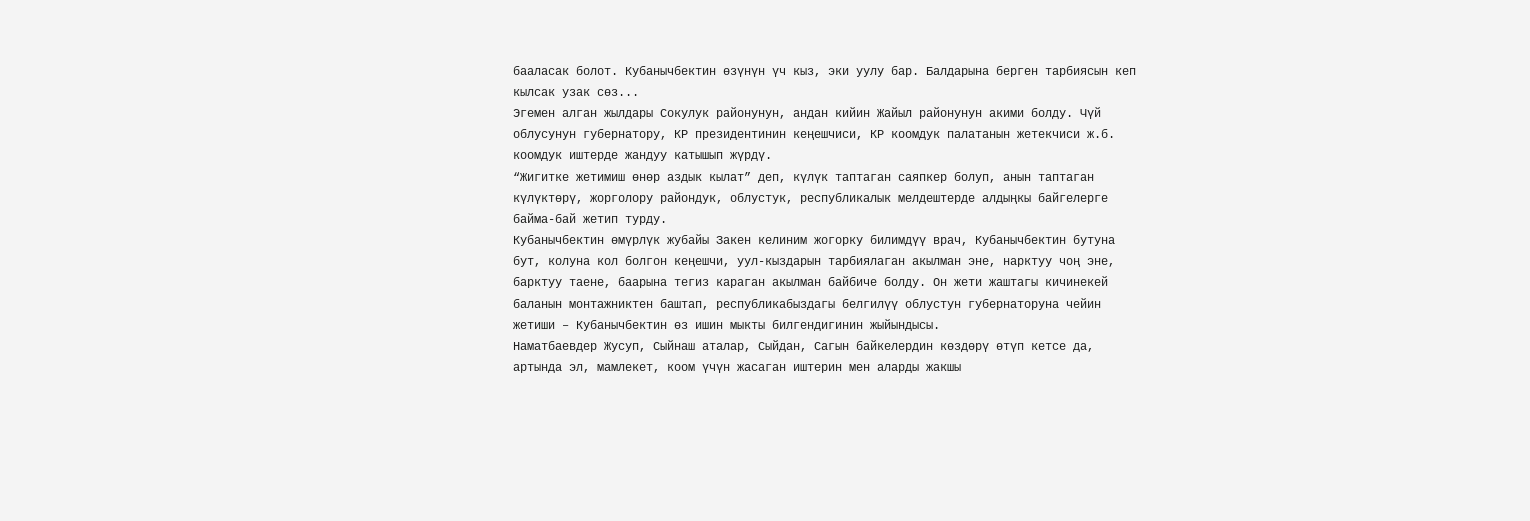бааласак болот. Кубанычбектин өзүнүн үч кыз, эки уулу бар. Балдарына берген тарбиясын кеп кылсак узак сөз...
Эгемен алган жылдары Сокулук районунун, андан кийин Жайыл районунун акими болду. Чүй облусунун губернатору, КР президентинин кеңешчиси, КР коомдук палатанын жетекчиси ж.б. коомдук иштерде жандуу катышып жүрдү.
“Жигитке жетимиш өнөр аздык кылат” деп, күлүк таптаган саяпкер болуп, анын таптаган күлүктөрү, жорголору райондук, облустук, республикалык мелдештерде алдыңкы байгелерге байма-бай жетип турду.
Кубанычбектин өмүрлүк жубайы Закен келиним жогорку билимдүү врач, Кубанычбектин бутуна бут, колуна кол болгон кеңешчи, уул-кыздарын тарбиялаган акылман эне, нарктуу чоң эне, барктуу таене, баарына тегиз караган акылман байбиче болду. Он жети жаштагы кичинекей баланын монтажниктен баштап, республикабыздагы белгилүү облустун губернаторуна чейин жетиши – Кубанычбектин өз ишин мыкты билгендигинин жыйындысы.
Наматбаевдер Жусуп, Сыйнаш аталар, Сыйдан, Сагын байкелердин көздөрү өтүп кетсе да, артында эл, мамлекет, коом үчүн жасаган иштерин мен аларды жакшы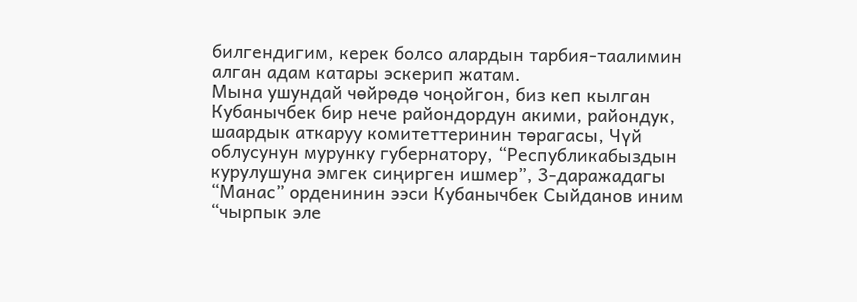билгендигим, керек болсо алардын тарбия-таалимин алган адам катары эскерип жатам.
Мына ушундай чөйрөдө чоңойгон, биз кеп кылган Кубанычбек бир нече райондордун акими, райондук, шаардык аткаруу комитеттеринин төрагасы, Чүй облусунун мурунку губернатору, “Республикабыздын курулушуна эмгек сиңирген ишмер”, 3-даражадагы “Манас” орденинин ээси Кубанычбек Сыйданов иним “чырпык эле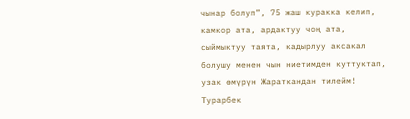чынар болуп”, 75 жаш куракка келип, камкор ата, ардактуу чоң ата, сыймыктуу таята, кадырлуу аксакал болушу менен чын ниетимден куттуктап, узак өмүрүн Жараткандан тилейм!
Турарбек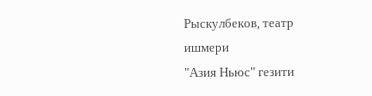Рыскулбеков, театр ишмери
"Азия Ньюс" гезити